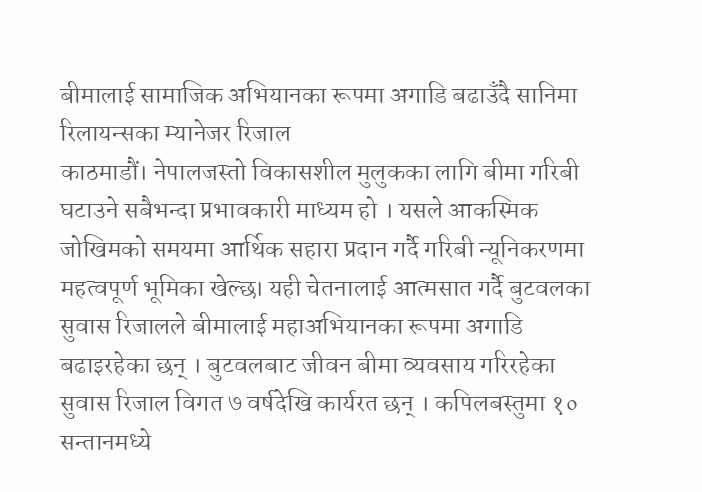बीमालाई सामाजिक अभियानका रूपमा अगाडि बढाउँदै सानिमा रिलायन्सका म्यानेजर रिजाल
काठमाडौं। नेपालजस्तो विकासशील मुलुकका लागि बीमा गरिबी घटाउने सबैभन्दा प्रभावकारी माध्यम हो । यसले आकस्मिक जोखिमको समयमा आर्थिक सहारा प्रदान गर्दै गरिबी न्यूनिकरणमा महत्वपूर्ण भूमिका खेल्छ। यही चेतनालाई आत्मसात गर्दै बुटवलका सुवास रिजालले बीमालाई महाअभियानका रूपमा अगाडि बढाइरहेका छन् । बुटवलबाट जीवन बीमा व्यवसाय गरिरहेका सुवास रिजाल विगत ७ वर्षदेखि कार्यरत छन् । कपिलबस्तुमा १० सन्तानमध्ये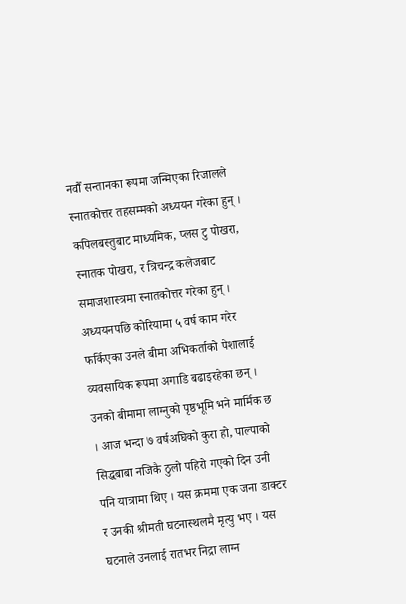नवौँ सन्तानका रूपमा जन्मिएका रिजालले स्नातकोत्तर तहसम्मको अध्ययन गरेका हुन् । कपिलबस्तुबाट माध्यमिक, प्लस टु पोखरा, स्नातक पोखरा, र त्रिचन्द्र कलेजबाट समाजशास्त्रमा स्नातकोत्तर गरेका हुन् । अध्ययनपछि कोरियामा ५ वर्ष काम गरेर फर्किएका उनले बीमा अभिकर्ताको पेशालाई व्यवसायिक रूपमा अगाडि बढाइरहेका छन् । उनको बीमामा लाग्नुको पृष्ठभूमि भने मार्मिक छ । आज भन्दा ७ वर्षअघिको कुरा हो, पाल्पाको सिद्धबाबा नजिकै ठुलो पहिरो गएको दिन उनी पनि यात्रामा थिए । यस क्रममा एक जना डाक्टर र उनकी श्रीमती घटनास्थलमै मृत्यु भए । यस घटनाले उनलाई रातभर निद्रा लाग्न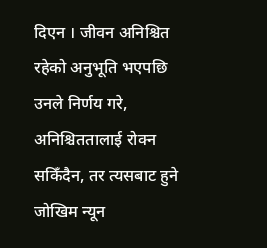दिएन । जीवन अनिश्चित रहेको अनुभूति भएपछि उनले निर्णय गरे, अनिश्चिततालाई रोक्न सकिँदैन, तर त्यसबाट हुने जोखिम न्यून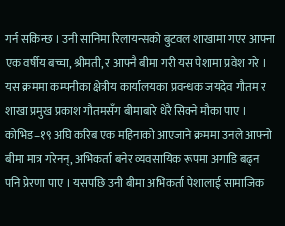गर्न सकिन्छ । उनी सानिमा रिलायन्सको बुटवल शाखामा गएर आफ्ना एक वर्षीय बच्चा, श्रीमती, र आफ्नै बीमा गरी यस पेशामा प्रवेश गरे । यस क्रममा कम्पनीका क्षेत्रीय कार्यालयका प्रवन्धक जयदेव गौतम र शाखा प्रमुख प्रकाश गौतमसँग बीमाबारे धेरै सिक्ने मौका पाए । कोभिड–१९ अघि करिब एक महिनाको आएजाने क्रममा उनले आफ्नो बीमा मात्र गरेनन्, अभिकर्ता बनेर व्यवसायिक रूपमा अगाडि बढ्न पनि प्रेरणा पाए । यसपछि उनी बीमा अभिकर्ता पेशालाई सामाजिक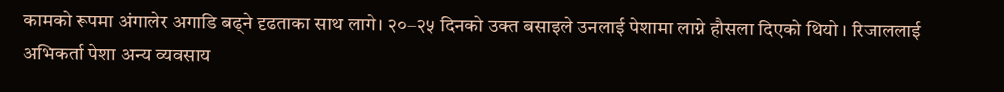कामको रूपमा अंगालेर अगाडि बढ्ने दृढताका साथ लागे। २०–२५ दिनको उक्त बसाइले उनलाई पेशामा लाग्ने हौसला दिएको थियो । रिजाललाई अभिकर्ता पेशा अन्य व्यवसाय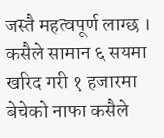जस्तै महत्वपूर्ण लाग्छ । कसैले सामान ६ सयमा खरिद गरी १ हजारमा बेचेको नाफा कसैले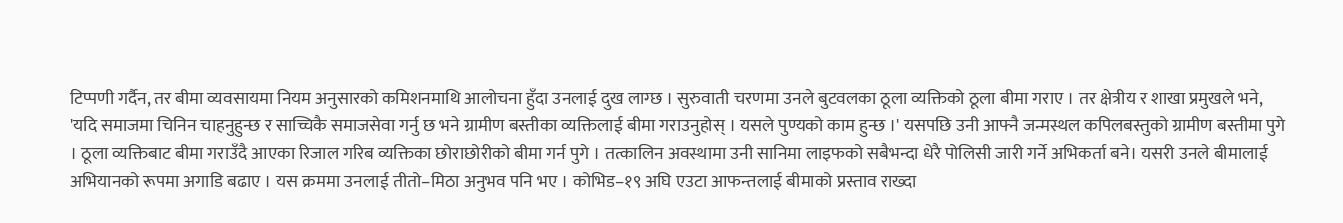टिप्पणी गर्दैन, तर बीमा व्यवसायमा नियम अनुसारको कमिशनमाथि आलोचना हुँदा उनलाई दुख लाग्छ । सुरुवाती चरणमा उनले बुटवलका ठूला व्यक्तिको ठूला बीमा गराए । तर क्षेत्रीय र शाखा प्रमुखले भने, 'यदि समाजमा चिनिन चाहनुहुन्छ र साच्चिकै समाजसेवा गर्नु छ भने ग्रामीण बस्तीका व्यक्तिलाई बीमा गराउनुहोस् । यसले पुण्यको काम हुन्छ ।' यसपछि उनी आफ्नै जन्मस्थल कपिलबस्तुको ग्रामीण बस्तीमा पुगे । ठूला व्यक्तिबाट बीमा गराउँदै आएका रिजाल गरिब व्यक्तिका छोराछोरीको बीमा गर्न पुगे । तत्कालिन अवस्थामा उनी सानिमा लाइफको सबैभन्दा धेरै पोलिसी जारी गर्ने अभिकर्ता बने। यसरी उनले बीमालाई अभियानको रूपमा अगाडि बढाए । यस क्रममा उनलाई तीतो–मिठा अनुभव पनि भए । कोभिड–१९ अघि एउटा आफन्तलाई बीमाको प्रस्ताव राख्दा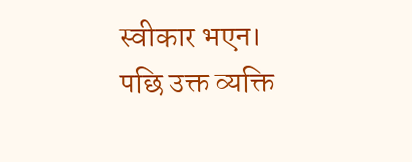स्वीकार भएन। पछि उक्त व्यक्ति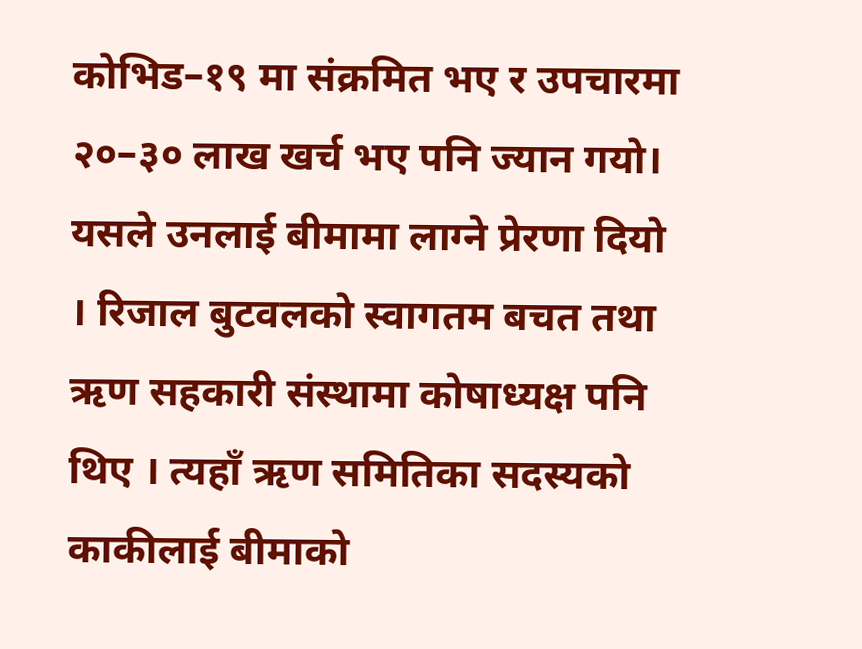कोभिड–१९ मा संक्रमित भए र उपचारमा २०–३० लाख खर्च भए पनि ज्यान गयो। यसले उनलाई बीमामा लाग्ने प्रेरणा दियो । रिजाल बुटवलको स्वागतम बचत तथा ऋण सहकारी संस्थामा कोषाध्यक्ष पनि थिए । त्यहाँ ऋण समितिका सदस्यको काकीलाई बीमाको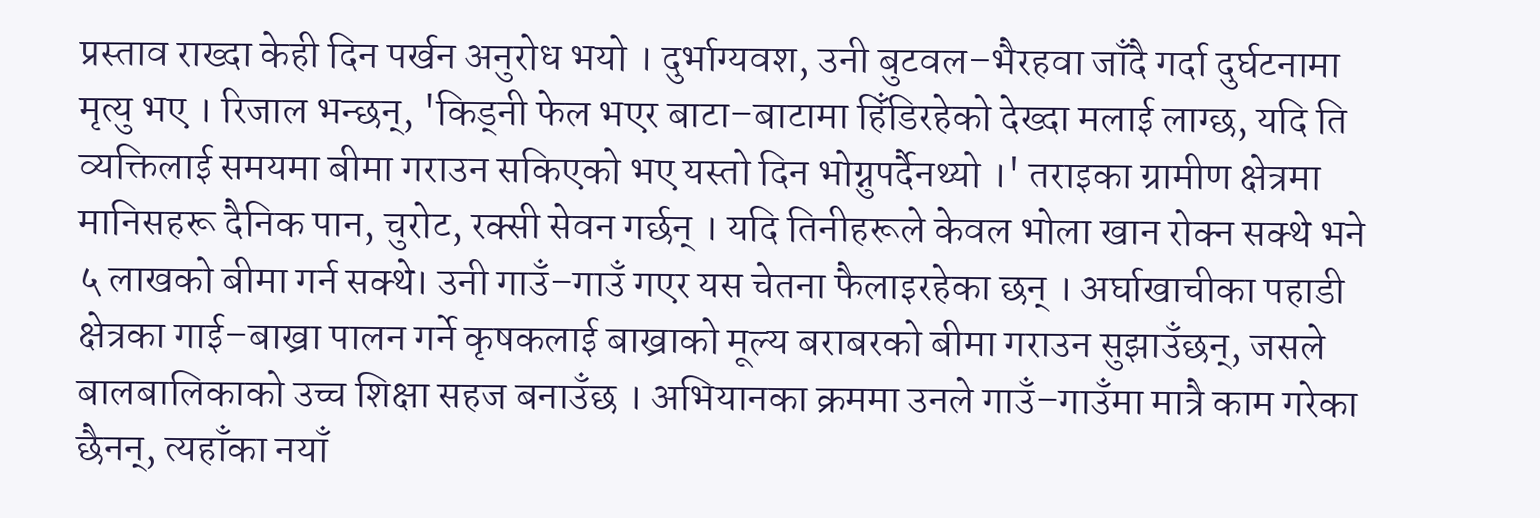प्रस्ताव राख्दा केही दिन पर्खन अनुरोध भयो । दुर्भाग्यवश, उनी बुटवल–भैरहवा जाँदै गर्दा दुर्घटनामा मृत्यु भए । रिजाल भन्छन्, 'किड्नी फेल भएर बाटा–बाटामा हिँडिरहेको देख्दा मलाई लाग्छ, यदि ति व्यक्तिलाई समयमा बीमा गराउन सकिएको भए यस्तो दिन भोग्नुपर्दैनथ्यो ।' तराइका ग्रामीण क्षेत्रमा मानिसहरू दैनिक पान, चुरोट, रक्सी सेवन गर्छन् । यदि तिनीहरूले केवल भोला खान रोक्न सक्थे भने ५ लाखको बीमा गर्न सक्थे। उनी गाउँ–गाउँ गएर यस चेतना फैलाइरहेका छन् । अर्घाखाचीका पहाडी क्षेत्रका गाई–बाख्रा पालन गर्ने कृषकलाई बाख्राको मूल्य बराबरको बीमा गराउन सुझाउँछन्, जसले बालबालिकाको उच्च शिक्षा सहज बनाउँछ । अभियानका क्रममा उनले गाउँ–गाउँमा मात्रै काम गरेका छैनन्, त्यहाँका नयाँ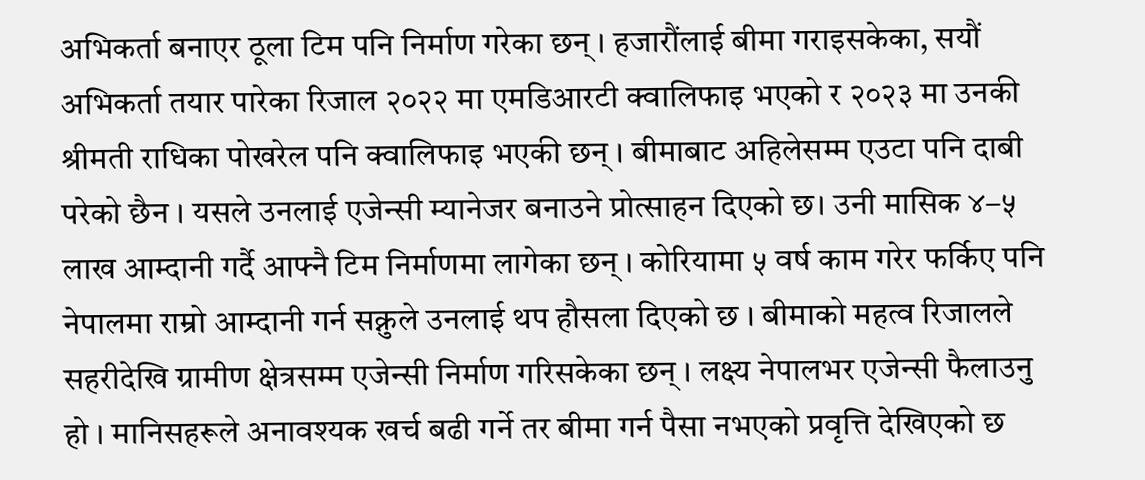अभिकर्ता बनाएर ठूला टिम पनि निर्माण गरेका छन् । हजारौंलाई बीमा गराइसकेका, सयौं अभिकर्ता तयार पारेका रिजाल २०२२ मा एमडिआरटी क्वालिफाइ भएको र २०२३ मा उनकी श्रीमती राधिका पोखरेल पनि क्वालिफाइ भएकी छन् । बीमाबाट अहिलेसम्म एउटा पनि दाबी परेको छैन । यसले उनलाई एजेन्सी म्यानेजर बनाउने प्रोत्साहन दिएको छ। उनी मासिक ४–५ लाख आम्दानी गर्दै आफ्नै टिम निर्माणमा लागेका छन् । कोरियामा ५ वर्ष काम गरेर फर्किए पनि नेपालमा राम्रो आम्दानी गर्न सक्नुले उनलाई थप हौसला दिएको छ । बीमाको महत्व रिजालले सहरीदेखि ग्रामीण क्षेत्रसम्म एजेन्सी निर्माण गरिसकेका छन् । लक्ष्य नेपालभर एजेन्सी फैलाउनु हो । मानिसहरूले अनावश्यक खर्च बढी गर्ने तर बीमा गर्न पैसा नभएको प्रवृत्ति देखिएको छ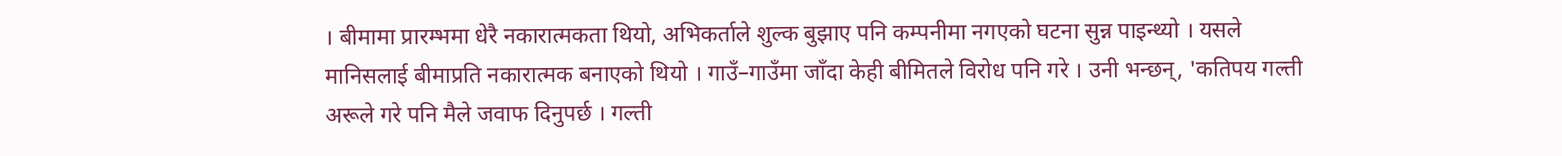। बीमामा प्रारम्भमा धेरै नकारात्मकता थियो, अभिकर्ताले शुल्क बुझाए पनि कम्पनीमा नगएको घटना सुन्न पाइन्थ्यो । यसले मानिसलाई बीमाप्रति नकारात्मक बनाएको थियो । गाउँ–गाउँमा जाँदा केही बीमितले विरोध पनि गरे । उनी भन्छन्, 'कतिपय गल्ती अरूले गरे पनि मैले जवाफ दिनुपर्छ । गल्ती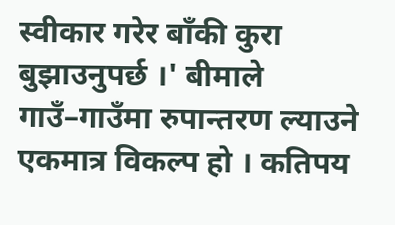स्वीकार गरेर बाँकी कुरा बुझाउनुपर्छ ।' बीमाले गाउँ–गाउँमा रुपान्तरण ल्याउने एकमात्र विकल्प हो । कतिपय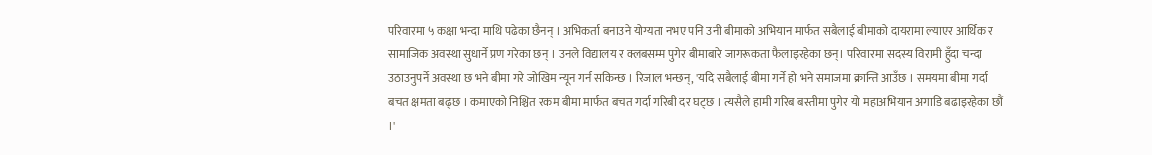परिवारमा ५ कक्षा भन्दा माथि पढेका छैनन् । अभिकर्ता बनाउने योग्यता नभए पनि उनी बीमाको अभियान मार्फत सबैलाई बीमाको दायरामा ल्याएर आर्थिक र सामाजिक अवस्था सुधार्ने प्रण गरेका छन् । उनले विद्यालय र क्लबसम्म पुगेर बीमाबारे जागरूकता फैलाइरहेका छन्। परिवारमा सदस्य विरामी हुँदा चन्दा उठाउनुपर्ने अवस्था छ भने बीमा गरे जोखिम न्यून गर्न सकिन्छ । रिजाल भन्छन्, 'यदि सबैलाई बीमा गर्ने हो भने समाजमा क्रान्ति आउँछ । समयमा बीमा गर्दा बचत क्षमता बढ्छ । कमाएको निश्चित रकम बीमा मार्फत बचत गर्दा गरिबी दर घट्छ । त्यसैले हामी गरिब बस्तीमा पुगेर यो महाअभियान अगाडि बढाइरहेका छौं ।'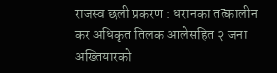राजस्व छली प्रकरण : धरानका तत्कालीन कर अधिकृत तिलक आलेसहित २ जना अख्तियारको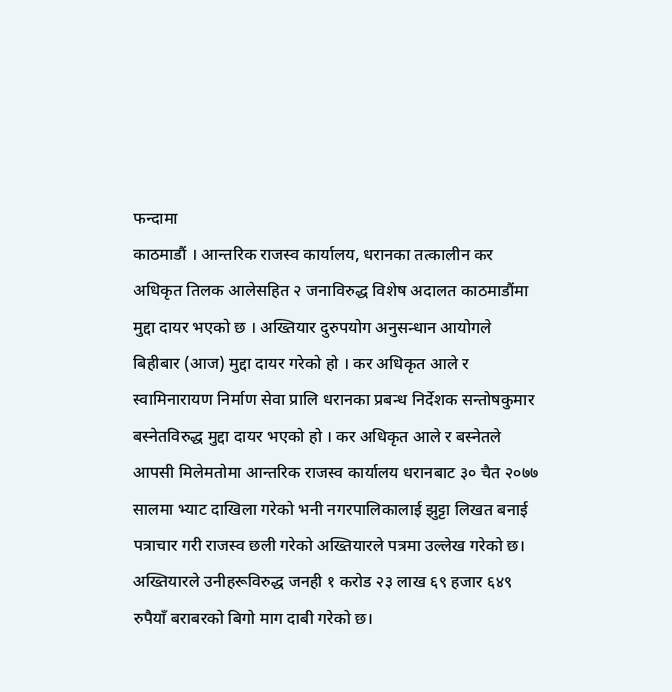फन्दामा
काठमाडौं । आन्तरिक राजस्व कार्यालय, धरानका तत्कालीन कर अधिकृत तिलक आलेसहित २ जनाविरुद्ध विशेष अदालत काठमाडौंमा मुद्दा दायर भएको छ । अख्तियार दुरुपयोग अनुसन्धान आयोगले बिहीबार (आज) मुद्दा दायर गरेको हो । कर अधिकृत आले र स्वामिनारायण निर्माण सेवा प्रालि धरानका प्रबन्ध निर्देशक सन्तोषकुमार बस्नेतविरुद्ध मुद्दा दायर भएको हो । कर अधिकृत आले र बस्नेतले आपसी मिलेमतोमा आन्तरिक राजस्व कार्यालय धरानबाट ३० चैत २०७७ सालमा भ्याट दाखिला गरेको भनी नगरपालिकालाई झुट्टा लिखत बनाई पत्राचार गरी राजस्व छली गरेको अख्तियारले पत्रमा उल्लेख गरेको छ। अख्तियारले उनीहरूविरुद्ध जनही १ करोड २३ लाख ६९ हजार ६४९ रुपैयाँ बराबरको बिगो माग दाबी गरेको छ।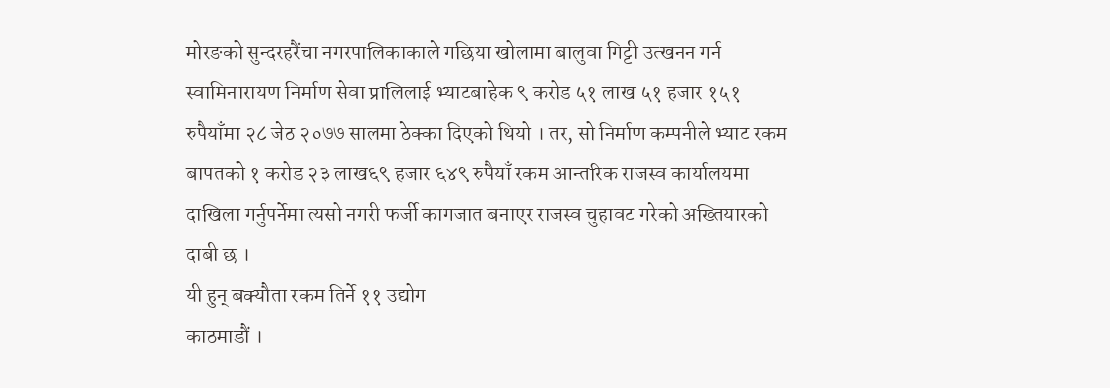मोरङको सुन्दरहरैंचा नगरपालिकाकाले गछिया खोलामा बालुवा गिट्टी उत्खनन गर्न स्वामिनारायण निर्माण सेवा प्रालिलाई भ्याटबाहेक ९ करोड ५१ लाख ५१ हजार १५१ रुपैयाँमा २८ जेठ २०७७ सालमा ठेक्का दिएको थियो । तर, सो निर्माण कम्पनीले भ्याट रकम बापतको १ करोड २३ लाख६९ हजार ६४९ रुपैयाँ रकम आन्तरिक राजस्व कार्यालयमा दाखिला गर्नुपर्नेमा त्यसो नगरी फर्जी कागजात बनाएर राजस्व चुहावट गरेको अख्तियारको दाबी छ ।
यी हुन् बक्यौता रकम तिर्ने ११ उद्योग
काठमाडौं ।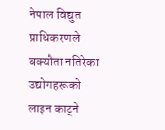नेपाल विद्युत प्राधिकरणले बक्यौता नतिरेका उद्योगहरूको लाइन काट्ने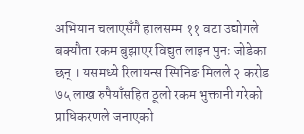अभियान चलाएसँगै हालसम्म ११ वटा उद्योगले बक्यौता रकम बुझाएर विद्युत लाइन पुनः जोडेका छन् । यसमध्ये रिलायन्स स्पिनिङ मिलले २ करोड ७५ लाख रुपैयाँसहित ठूलो रकम भुक्तानी गरेको प्राधिकरणले जनाएको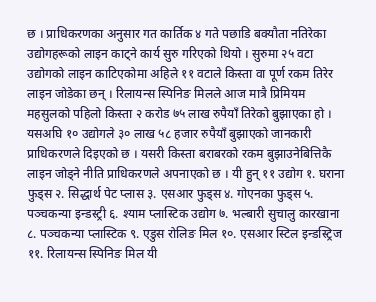छ । प्राधिकरणका अनुसार गत कार्तिक ४ गते पछाडि बक्यौता नतिरेका उद्योगहरूको लाइन काट्ने कार्य सुरु गरिएको थियो । सुरुमा २५ वटा उद्योगको लाइन काटिएकोमा अहिले ११ वटाले किस्ता वा पूर्ण रकम तिरेर लाइन जोडेका छन् । रिलायन्स स्पिनिङ मिलले आज मात्रै प्रिमियम महसुलको पहिलो किस्ता २ करोड ७५ लाख रुपैयाँ तिरेको बुझाएका हो । यसअघि १० उद्योगले ३० लाख ५८ हजार रुपैयाँ बुझाएको जानकारी प्राधिकरणले दिइएको छ । यसरी किस्ता बराबरको रकम बुझाउनेबित्तिकै लाइन जोड्ने नीति प्राधिकरणले अपनाएको छ । यी हुन् ११ उद्योग १. घराना फुड्स २. सिद्धार्थ पेट प्लास ३. एसआर फुड्स ४. गोएनका फुड्स ५. पञ्चकन्या इन्डस्ट्री ६. श्याम प्लास्टिक उद्योग ७. भल्बारी सुचालु कारखाना ८. पञ्चकन्या प्लास्टिक ९. एडुस रोलिङ मिल १०. एसआर स्टिल इन्डस्ट्रिज ११. रिलायन्स स्पिनिङ मिल यी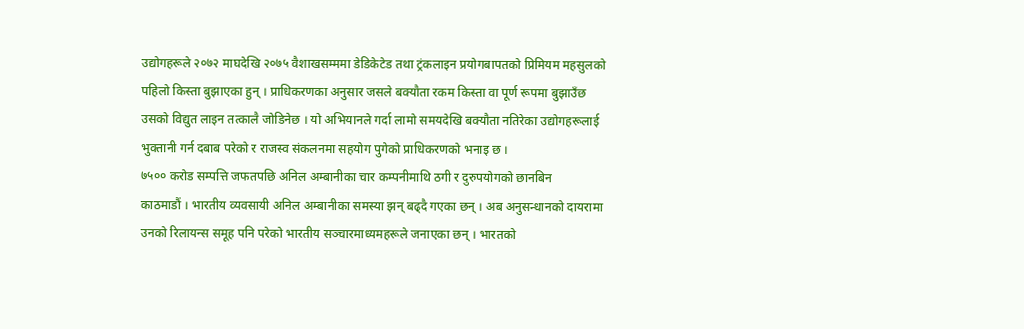उद्योगहरूले २०७२ माघदेखि २०७५ वैशाखसम्ममा डेडिकेटेड तथा ट्रंकलाइन प्रयोगबापतको प्रिमियम महसुलको पहिलो किस्ता बुझाएका हुन् । प्राधिकरणका अनुसार जसले बक्यौता रकम किस्ता वा पूर्ण रूपमा बुझाउँछ उसको विद्युत लाइन तत्कालै जोडिनेछ । यो अभियानले गर्दा लामो समयदेखि बक्यौता नतिरेका उद्योगहरूलाई भुक्तानी गर्न दबाब परेको र राजस्व संकलनमा सहयोग पुगेको प्राधिकरणको भनाइ छ ।
७५०० करोड सम्पत्ति जफतपछि अनिल अम्बानीका चार कम्पनीमाथि ठगी र दुरुपयोगको छानबिन
काठमाडौं । भारतीय व्यवसायी अनिल अम्बानीका समस्या झन् बढ्दै गएका छन् । अब अनुसन्धानको दायरामा उनको रिलायन्स समूह पनि परेको भारतीय सञ्चारमाध्यमहरूले जनाएका छन् । भारतको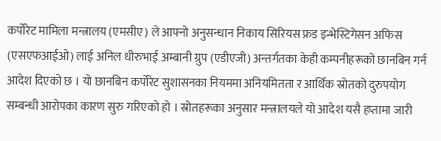कर्पोरेट मामिला मन्त्रालय (एमसीए) ले आफ्नो अनुसन्धान निकाय सिरियस फ्रड इन्भेस्टिगेसन अफिस (एसएफआईओ) लाई अनिल धीरुभाई अम्बानी ग्रुप (एडीएजी) अन्तर्गतका केही कम्पनीहरूको छानबिन गर्न आदेश दिएको छ । यो छानबिन कर्पोरेट सुशासनका नियममा अनियमितता र आर्थिक स्रोतको दुरुपयोग सम्बन्धी आरोपका कारण सुरु गरिएको हो । स्रोतहरूका अनुसार मन्त्रालयले यो आदेश यसै हप्तामा जारी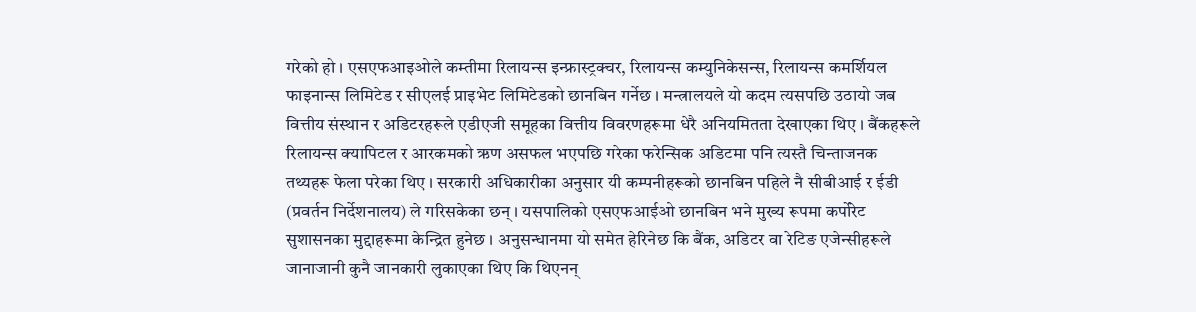गरेको हो । एसएफआइओले कम्तीमा रिलायन्स इन्फ्रास्ट्रक्चर, रिलायन्स कम्युनिकेसन्स, रिलायन्स कमर्शियल फाइनान्स लिमिटेड र सीएलई प्राइभेट लिमिटेडको छानबिन गर्नेछ । मन्त्रालयले यो कदम त्यसपछि उठायो जब वित्तीय संस्थान र अडिटरहरूले एडीएजी समूहका वित्तीय विवरणहरूमा धेरै अनियमितता देखाएका थिए । बैंकहरूले रिलायन्स क्यापिटल र आरकमको ऋण असफल भएपछि गरेका फरेन्सिक अडिटमा पनि त्यस्तै चिन्ताजनक तथ्यहरू फेला परेका थिए । सरकारी अधिकारीका अनुसार यी कम्पनीहरूको छानबिन पहिले नै सीबीआई र ईडी (प्रवर्तन निर्देशनालय) ले गरिसकेका छन् । यसपालिको एसएफआईओ छानबिन भने मुख्य रूपमा कर्पोरेट सुशासनका मुद्दाहरूमा केन्द्रित हुनेछ । अनुसन्धानमा यो समेत हेरिनेछ कि बैंक, अडिटर वा रेटिङ एजेन्सीहरूले जानाजानी कुनै जानकारी लुकाएका थिए कि थिएनन्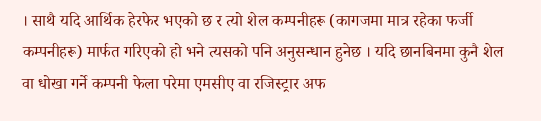। साथै यदि आर्थिक हेरफेर भएको छ र त्यो शेल कम्पनीहरू (कागजमा मात्र रहेका फर्जी कम्पनीहरू) मार्फत गरिएको हो भने त्यसको पनि अनुसन्धान हुनेछ । यदि छानबिनमा कुनै शेल वा धोखा गर्ने कम्पनी फेला परेमा एमसीए वा रजिस्ट्रार अफ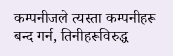कम्पनीजले त्यस्ता कम्पनीहरू बन्द गर्न, तिनीहरूविरुद्ध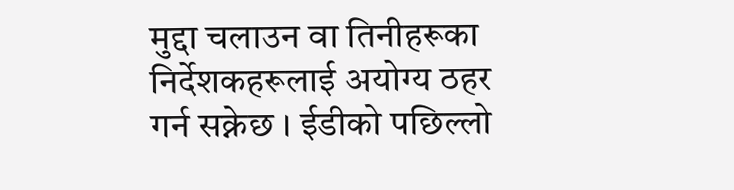मुद्दा चलाउन वा तिनीहरूका निर्देशकहरूलाई अयोग्य ठहर गर्न सक्नेछ । ईडीको पछिल्लो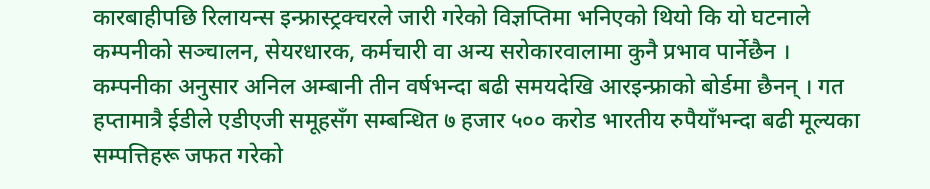कारबाहीपछि रिलायन्स इन्फ्रास्ट्रक्चरले जारी गरेको विज्ञप्तिमा भनिएको थियो कि यो घटनाले कम्पनीको सञ्चालन, सेयरधारक, कर्मचारी वा अन्य सरोकारवालामा कुनै प्रभाव पार्नेछैन । कम्पनीका अनुसार अनिल अम्बानी तीन वर्षभन्दा बढी समयदेखि आरइन्फ्राको बोर्डमा छैनन् । गत हप्तामात्रै ईडीले एडीएजी समूहसँग सम्बन्धित ७ हजार ५०० करोड भारतीय रुपैयाँभन्दा बढी मूल्यका सम्पत्तिहरू जफत गरेको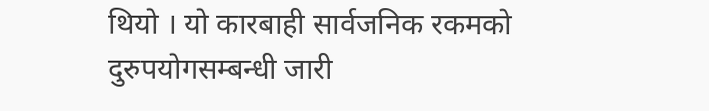थियो । यो कारबाही सार्वजनिक रकमको दुरुपयोगसम्बन्धी जारी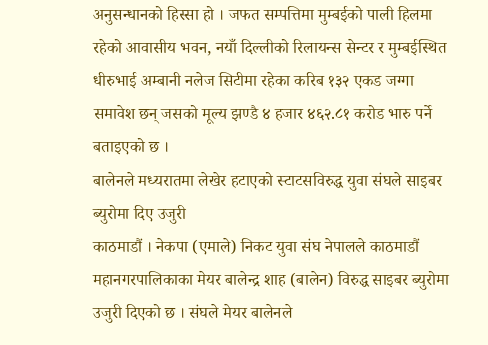अनुसन्धानको हिस्सा हो । जफत सम्पत्तिमा मुम्बईको पाली हिलमा रहेको आवासीय भवन, नयाँ दिल्लीको रिलायन्स सेन्टर र मुम्बईस्थित धीरुभाई अम्बानी नलेज सिटीमा रहेका करिब १३२ एकड जग्गा समावेश छन् जसको मूल्य झण्डै ४ हजार ४६२.८१ करोड भारु पर्ने बताइएको छ ।
बालेनले मध्यरातमा लेखेर हटाएको स्टाटसविरुद्ध युवा संघले साइबर ब्युरोमा दिए उजुरी
काठमाडौं । नेकपा (एमाले) निकट युवा संघ नेपालले काठमाडौं महानगरपालिकाका मेयर बालेन्द्र शाह (बालेन) विरुद्ध साइबर ब्युरोमा उजुरी दिएको छ । संघले मेयर बालेनले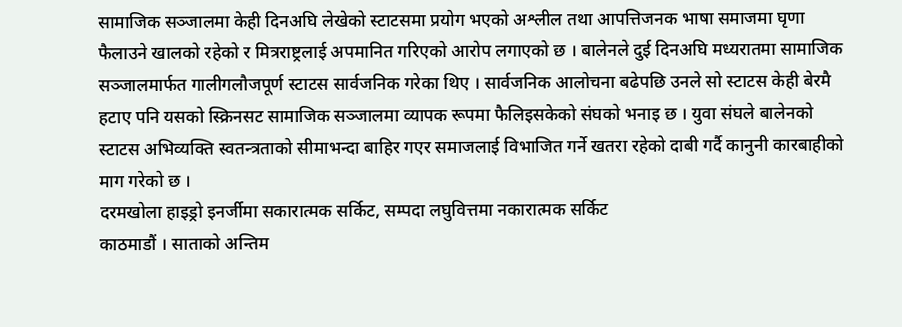सामाजिक सञ्जालमा केही दिनअघि लेखेको स्टाटसमा प्रयोग भएको अश्लील तथा आपत्तिजनक भाषा समाजमा घृणा फैलाउने खालको रहेको र मित्रराष्ट्रलाई अपमानित गरिएको आरोप लगाएको छ । बालेनले दुई दिनअघि मध्यरातमा सामाजिक सञ्जालमार्फत गालीगलौजपूर्ण स्टाटस सार्वजनिक गरेका थिए । सार्वजनिक आलोचना बढेपछि उनले सो स्टाटस केही बेरमै हटाए पनि यसको स्क्रिनसट सामाजिक सञ्जालमा व्यापक रूपमा फैलिइसकेको संघको भनाइ छ । युवा संघले बालेनको स्टाटस अभिव्यक्ति स्वतन्त्रताको सीमाभन्दा बाहिर गएर समाजलाई विभाजित गर्ने खतरा रहेको दाबी गर्दै कानुनी कारबाहीको माग गरेको छ ।
दरमखोला हाइड्रो इनर्जीमा सकारात्मक सर्किट, सम्पदा लघुवित्तमा नकारात्मक सर्किट
काठमाडौं । साताको अन्तिम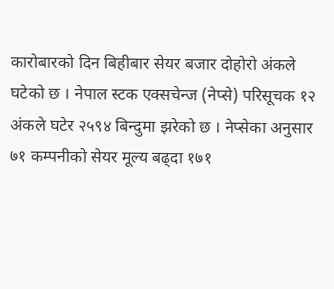कारोबारको दिन बिहीबार सेयर बजार दोहोरो अंकले घटेको छ । नेपाल स्टक एक्सचेन्ज (नेप्से) परिसूचक १२ अंकले घटेर २५९४ बिन्दुमा झरेको छ । नेप्सेका अनुसार ७१ कम्पनीको सेयर मूल्य बढ्दा १७१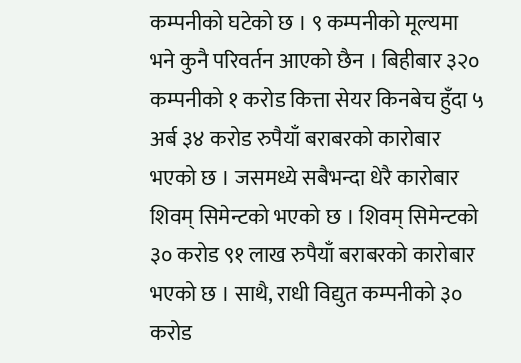कम्पनीको घटेको छ । ९ कम्पनीको मूल्यमा भने कुनै परिवर्तन आएको छैन । बिहीबार ३२० कम्पनीको १ करोड कित्ता सेयर किनबेच हुँदा ५ अर्ब ३४ करोड रुपैयाँ बराबरको कारोबार भएको छ । जसमध्ये सबैभन्दा धेरै कारोबार शिवम् सिमेन्टको भएको छ । शिवम् सिमेन्टको ३० करोड ९१ लाख रुपैयाँ बराबरको कारोबार भएको छ । साथै, राधी विद्युत कम्पनीको ३० करोड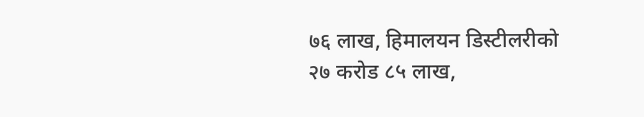७६ लाख, हिमालयन डिस्टीलरीको २७ करोड ८५ लाख,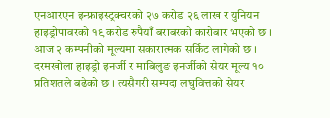एनआरएन इन्फ्राइस्ट्रक्चरको २७ करोड २६ लाख र युनियन हाइड्रोपावरको १९ करोड रुपैयाँ बराबरको कारोबार भएको छ । आज २ कम्पनीको मूल्यमा सकारात्मक सर्किट लागेको छ । दरमखोला हाइड्रो इनर्जी र माबिलुङ इनर्जीको सेयर मूल्य १० प्रतिशतले बढेको छ । त्यसैगरी सम्पदा लघुवित्तको सेयर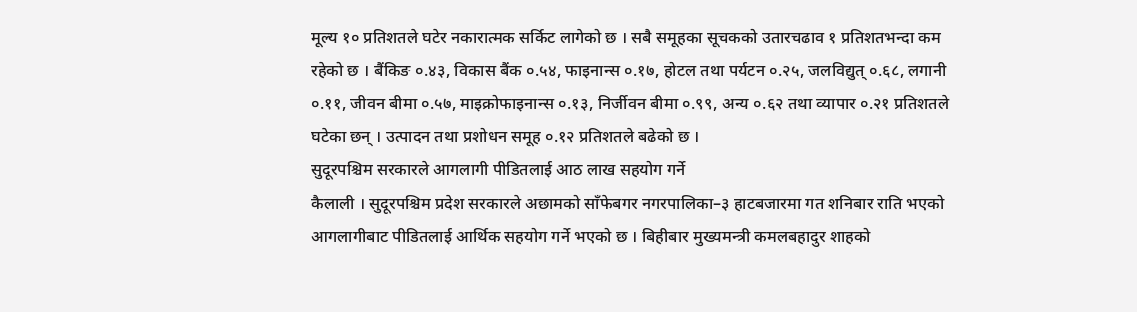मूल्य १० प्रतिशतले घटेर नकारात्मक सर्किट लागेको छ । सबै समूहका सूचकको उतारचढाव १ प्रतिशतभन्दा कम रहेको छ । बैंकिङ ०.४३, विकास बैंक ०.५४, फाइनान्स ०.१७, होटल तथा पर्यटन ०.२५, जलविद्युत् ०.६८, लगानी ०.११, जीवन बीमा ०.५७, माइक्रोफाइनान्स ०.१३, निर्जीवन बीमा ०.९९, अन्य ०.६२ तथा व्यापार ०.२१ प्रतिशतले घटेका छन् । उत्पादन तथा प्रशोधन समूह ०.१२ प्रतिशतले बढेको छ ।
सुदूरपश्चिम सरकारले आगलागी पीडितलाई आठ लाख सहयोग गर्ने
कैलाली । सुदूरपश्चिम प्रदेश सरकारले अछामको साँफेबगर नगरपालिका–३ हाटबजारमा गत शनिबार राति भएको आगलागीबाट पीडितलाई आर्थिक सहयोग गर्ने भएको छ । बिहीबार मुख्यमन्त्री कमलबहादुर शाहको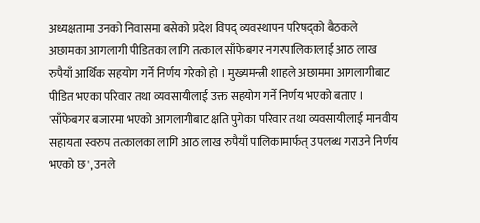अध्यक्षतामा उनको निवासमा बसेको प्रदेश विपद् व्यवस्थापन परिषद्को बैठकले अछामका आगलागी पीडितका लागि तत्काल साँफेबगर नगरपालिकालाई आठ लाख रुपैयाँ आर्थिक सहयोग गर्ने निर्णय गरेको हो । मुख्यमन्त्री शाहले अछाममा आगलागीबाट पीडित भएका परिवार तथा व्यवसायीलाई उक्त सहयोग गर्ने निर्णय भएको बताए । 'साँफेबगर बजारमा भएको आगलागीबाट क्षति पुगेका परिवार तथा व्यवसायीलाई मानवीय सहायता स्वरुप तत्कालका लागि आठ लाख रुपैयाँ पालिकामार्फत् उपलब्ध गराउने निर्णय भएको छ', उनले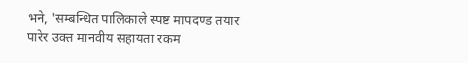भने, 'सम्बन्धित पालिकाले स्पष्ट मापदण्ड तयार पारेर उक्त मानवीय सहायता रकम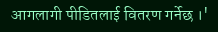आगलागी पीडितलाई वितरण गर्नेछ ।'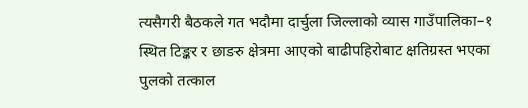त्यसैगरी बैठकले गत भदौमा दार्चुला जिल्लाको व्यास गाउँपालिका–१ स्थित टिङ्कर र छाङरु क्षेत्रमा आएको बाढीपहिरोबाट क्षतिग्रस्त भएका पुलको तत्काल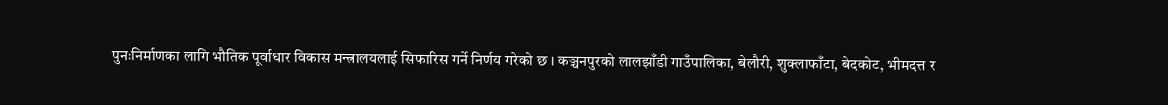पुनःनिर्माणका लागि भौतिक पूर्वाधार विकास मन्त्रालयलाई सिफारिस गर्ने निर्णय गरेको छ । कञ्चनपुरको लालझाँडी गाउँपालिका, बेलौरी, शुक्लाफाँटा, बेदकोट, भीमदत्त र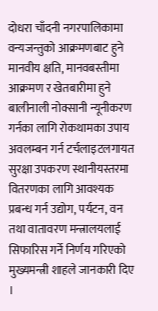दोधरा चाँदनी नगरपालिकामा वन्यजन्तुको आक्रमणबाट हुने मानवीय क्षति, मानवबस्तीमा आक्रमण र खेतबारीमा हुने बालीनाली नोक्सानी न्यूनीकरण गर्नका लागि रोकथामका उपाय अवलम्बन गर्न टर्चलाइटलगायत सुरक्षा उपकरण स्थानीयस्तरमा वितरणका लागि आवश्यक प्रबन्ध गर्न उद्योग, पर्यटन, वन तथा वातावरण मन्त्रालयलाई सिफारिस गर्ने निर्णय गरिएको मुख्यमन्त्री शाहले जानकारी दिए ।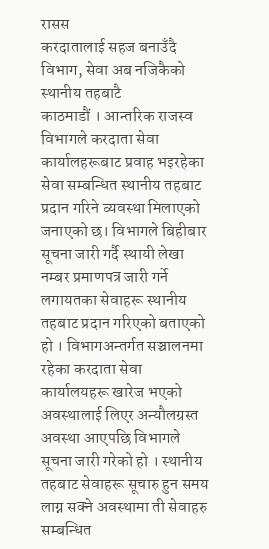रासस
करदातालाई सहज बनाउँदै विभाग, सेवा अब नजिकैको स्थानीय तहबाटै
काठमाडौं । आन्तरिक राजस्व विभागले करदाता सेवा कार्यालहरूबाट प्रवाह भइरहेका सेवा सम्बन्धित स्थानीय तहबाट प्रदान गरिने व्यवस्था मिलाएको जनाएको छ। विभागले बिहीबार सूचना जारी गर्दै स्थायी लेखा नम्बर प्रमाणपत्र जारी गर्ने लगायतका सेवाहरू स्थानीय तहबाट प्रदान गरिएको बताएको हो । विभागअन्तर्गत सञ्चालनमा रहेका करदाता सेवा कार्यालयहरू खारेज भएको अवस्थालाई लिएर अन्यौलग्रस्त अवस्था आएपछि विभागले सूचना जारी गरेको हो । स्थानीय तहबाट सेवाहरू सूचारु हुन समय लाग्न सक्ने अवस्थामा ती सेवाहरु सम्बन्धित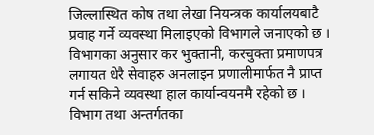जिल्लास्थित कोष तथा लेखा नियन्त्रक कार्यालयबाटै प्रवाह गर्ने व्यवस्था मिलाइएको विभागले जनाएको छ । विभागका अनुसार कर भुक्तानी, करचुक्ता प्रमाणपत्र लगायत धेरै सेवाहरु अनलाइन प्रणालीमार्फत नै प्राप्त गर्न सकिने व्यवस्था हाल कार्यान्वयनमै रहेको छ । विभाग तथा अन्तर्गतका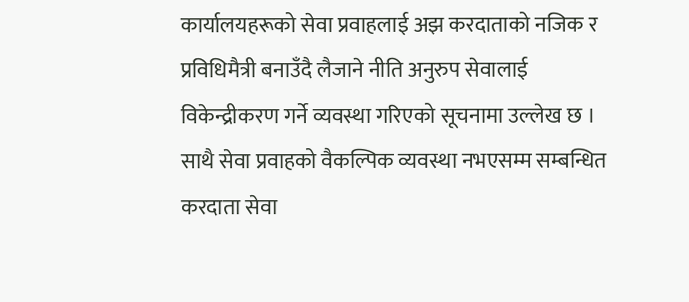कार्यालयहरूको सेवा प्रवाहलाई अझ करदाताको नजिक र प्रविधिमैत्री बनाउँदै लैजाने नीति अनुरुप सेवालाई विकेन्द्रीकरण गर्ने व्यवस्था गरिएको सूचनामा उल्लेख छ । साथै सेवा प्रवाहको वैकल्पिक व्यवस्था नभएसम्म सम्बन्धित करदाता सेवा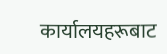कार्यालयहरूबाट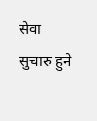सेवा सुचारु हुने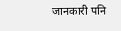जानकारी पनि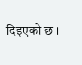दिइएको छ ।